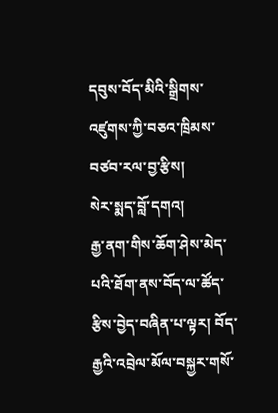དབུས་བོད་མིའི་སྒྲིགས་འཛུགས་ཀྱི་བཅའ་ཁྲིམས་བཙབ་རལ་བྱ་རྩིས།
སེར་སྨད་བློ་དགའ།
རྒྱ་ནག་གིས་ཆོག་ཤེས་མེད་པའི་ཐོག་ནས་བོད་ལ་ཚོད་རྩིས་བྱེད་བཞིན་པ་ལྟར། བོད་རྒྱའི་འབྲེལ་མོལ་བསྐྱར་གསོ་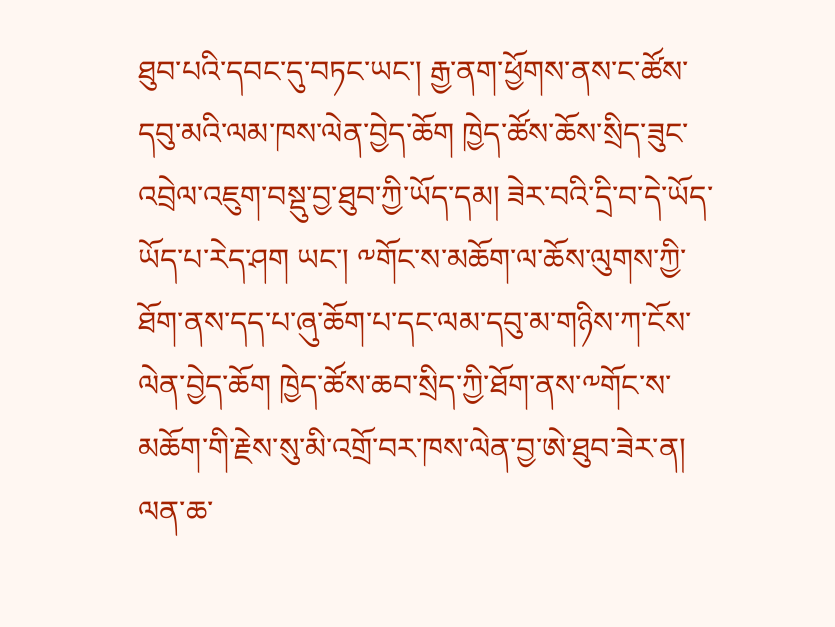ཐུབ་པའི་དབང་དུ་བཏང་ཡང་། རྒྱ་ནག་ཕྱོགས་ནས་ང་ཚོས་དབུ་མའི་ལམ་ཁས་ལེན་བྱེད་ཆོག ཁྱེད་ཚོས་ཆོས་སྲིད་ཟུང་འབྲེལ་འཇུག་བསྡུ་བྱ་ཐུབ་ཀྱི་ཡོད་དམ། ཟེར་བའི་དྲི་བ་དེ་ཡོད་ཡོད་པ་རེད་ཤག ཡང་། ༸གོང་ས་མཆོག་ལ་ཆོས་ལུགས་ཀྱི་ཐོག་ནས་དད་པ་ཞུ་ཆོག་པ་དང་ལམ་དབུ་མ་གཉིས་ཀ་ངོས་ལེན་བྱེད་ཆོག ཁྱེད་ཚོས་ཆབ་སྲིད་ཀྱི་ཐོག་ནས་༸གོང་ས་མཆོག་གི་རྗེས་སུ་མི་འགྲོ་བར་ཁས་ལེན་བྱ་ཨེ་ཐུབ་ཟེར་ན། ལན་ཆ་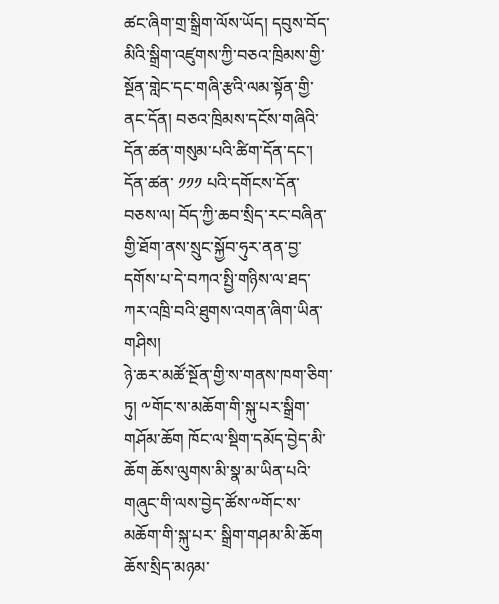ཚང་ཞིག་གྲ་སྒྲིག་ལོས་ཡོད། དབུས་བོད་མིའི་སྒྲིག་འཛུགས་ཀྱི་བཅའ་ཁྲིམས་གྱི་སྔོན་གླེང་དང་གཞི་རྩའི་ལམ་སྟོན་གྱི་ནང་དོན། བཅའ་ཁྲིམས་དངོས་གཞིའི་དོན་ཚན་གསུམ་པའི་ཚིག་དོན་དང་། དོན་ཚན་ ༡༡༡ པའི་དགོངས་དོན་བཅས་ལ། བོད་ཀྱི་ཆབ་སྲིད་རང་བཞིན་གྱི་ཐོག་ནས་སྲུང་སྐྱོབ་ཧུར་ནན་བྱ་དགོས་པ་དེ་བཀའ་སྤྱི་གཉིས་ལ་ཐད་ཀར་འཁྲི་བའི་ཐུགས་འགན་ཞིག་ཡིན་གཤིས།
ཉེ་ཆར་མཚོ་སྔོན་གྱི་ས་གནས་ཁག་ཅིག་ཏུ། ༸གོང་ས་མཆོག་གི་སྐུ་པར་སྒྲིག་གཤོམ་ཆོག ཁོང་ལ་སྡིག་དམོད་བྱེད་མི་ཆོག ཆོས་ལུགས་མི་སྣ་མ་ཡིན་པའི་གཞུང་གི་ལས་བྱེད་ཚོས་༸གོང་ས་མཆོག་གི་སྐུ་པར་ སྒྲིག་གཤམ་མི་ཆོག ཆོས་སྲིད་མཉམ་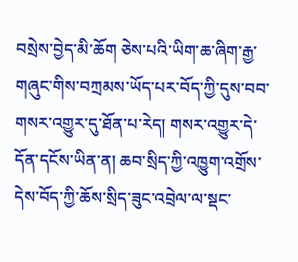བསྲེས་བྱེད་མི་ཆོག ཅེས་པའི་ཡིག་ཆ་ཞིག་རྒྱ་གཞུང་གིས་བཀྲམས་ཡོད་པར་བོད་ཀྱི་དུས་བབ་གསར་འགྱུར་དུ་ཐོན་པ་རེད། གསར་འགྱུར་དེ་དོན་དངོས་ཡིན་ན། ཆབ་སྲིད་ཀྱི་འཁྱུག་འགྲོས་དེས་བོད་ཀྱི་ཆོས་སྲིད་ཟུང་འབྲེལ་ལ་སྡང་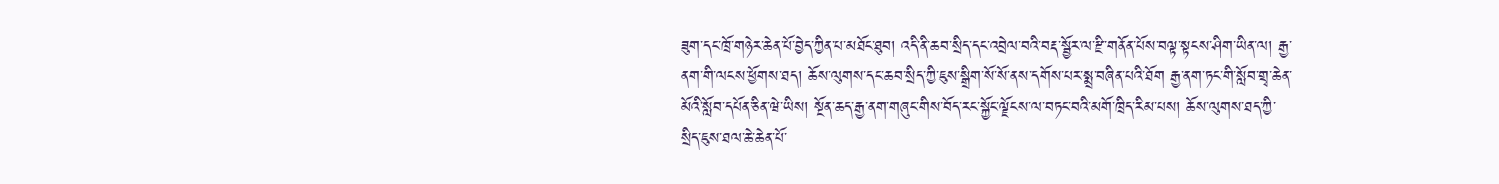ཟུག་དང་ཁྲོ་གཉེར་ཆེན་པོ་བྱེད་ཀྱིན་པ་མཐོང་ཐུབ། འདི་ནི་ཆབ་སྲིད་དང་འབྲེལ་བའི་བརྡ་སྦྱོར་ལ་རྫི་གནོན་པོས་བལྟ་སྟངས་ཤིག་ཡིན་ལ། རྒྱ་ནག་གི་ལངས་ཕྱོགས་ཐད། ཆོས་ལུགས་དང་ཆབ་སྲིད་ཀྱི་ཇུས་སྒྲིག་སོ་སོ་ནས་དགོས་པར་སྨྲ་བཞིན་པའི་ཐོག རྒྱ་ནག་ཏང་གི་སློབ་གྲྭ་ཆེན་མོའི་སློབ་དཔོན་ཅིན་ཝེ་ཡིས། སྔོན་ཆད་རྒྱ་ནག་གཞུང་གིས་བོད་རང་སྐྱོང་ལྗོངས་ལ་བཏང་བའི་མགོ་ཁྲིད་རིམ་པས། ཆོས་ལུགས་ཐད་ཀྱི་སྲིད་ཇུས་ཐལ་ཆེ་ཆེན་པོ་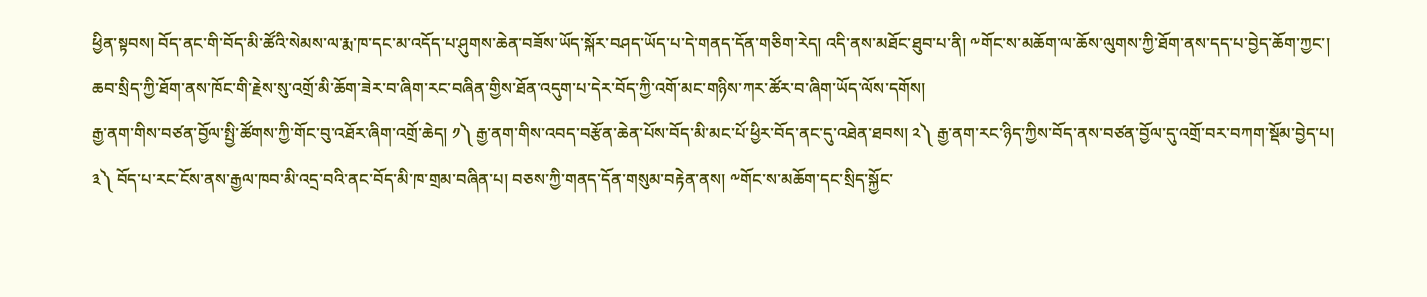ཕྱིན་སྟབས། བོད་ནང་གི་བོད་མི་ཚོའི་སེམས་ལ་རྨ་ཁ་དང་མ་འདོད་པ་ཤུགས་ཆེན་བཟོས་ཡོད་སྐོར་བཤད་ཡོད་པ་དེ་གནད་དོན་གཅིག་རེད། འདི་ནས་མཐོང་ཐུབ་པ་ནི། ༸གོང་ས་མཆོག་ལ་ཆོས་ལུགས་ཀྱི་ཐོག་ནས་དད་པ་བྱེད་ཆོག་ཀྱང་། ཆབ་སྲིད་ཀྱི་ཐོག་ནས་ཁོང་གི་རྗེས་སུ་འགྲོ་མི་ཆོག་ཟེར་བ་ཞིག་རང་བཞིན་གྱིས་ཐོན་འདུག་པ་དེར་བོད་ཀྱི་འགོ་མང་གཉིས་ཀར་ཚོར་བ་ཞིག་ཡོད་ལོས་དགོས།
རྒྱ་ནག་གིས་བཙན་བྱོལ་སྤྱི་ཚོགས་ཀྱི་གོང་བུ་འཐོར་ཞིག་འགྲོ་ཆེད། ༡༽ རྒྱ་ནག་གིས་འབད་བརྩོན་ཆེན་པོས་བོད་མི་མང་པོ་ཕྱིར་བོད་ནང་དུ་འཐེན་ཐབས། ༢༽ རྒྱ་ནག་རང་ཉིད་ཀྱིས་བོད་ནས་བཙན་བྱོལ་དུ་འགྲོ་བར་བཀག་སྡོམ་བྱེད་པ། ༣༽ བོད་པ་རང་ངོས་ནས་རྒྱལ་ཁབ་མི་འདྲ་བའི་ནང་བོད་མི་ཁ་གྲམ་བཞིན་པ། བཅས་ཀྱི་གནད་དོན་གསུམ་བརྟེན་ནས། ༸གོང་ས་མཆོག་དང་སྲིད་སྐྱོང་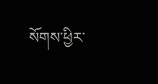སོགས་ཕྱིར་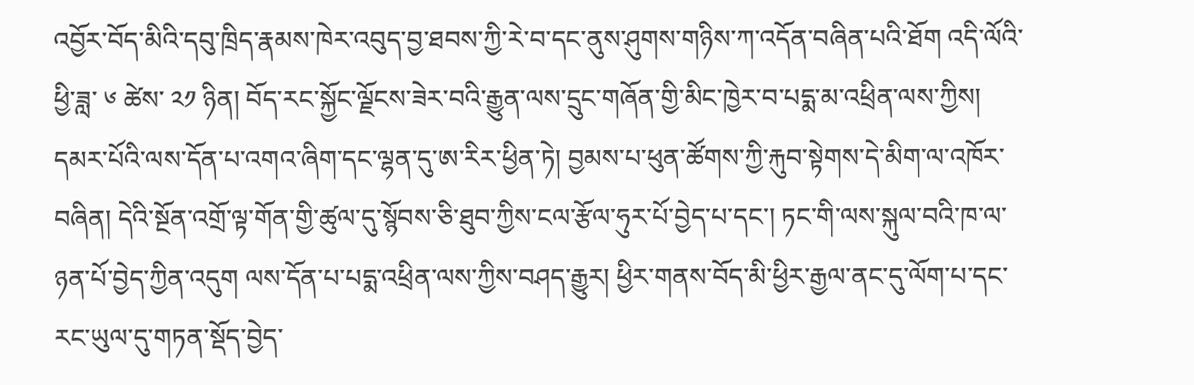འབྱོར་བོད་མིའི་དབུ་ཁྲིད་རྣམས་ཁེར་འབུད་བྱ་ཐབས་ཀྱི་རེ་བ་དང་ནུས་ཤུགས་གཉིས་ཀ་འདོན་བཞིན་པའི་ཐོག འདི་ལོའི་ཕྱི་ཟླ་ ༦ ཚེས་ ༢༡ ཉིན། བོད་རང་སྐྱོང་ལྗོངས་ཟེར་བའི་རྒྱུན་ལས་དྲུང་གཞོན་གྱི་མིང་ཁྱེར་བ་པདྨ་མ་འཕྲིན་ལས་ཀྱིས། དམར་པོའི་ལས་དོན་པ་འགའ་ཞིག་དང་ལྷན་དུ་ཨ་རིར་ཕྱིན་ཏེ། བྱམས་པ་ཕུན་ཚོགས་ཀྱི་རྐུབ་སྟེགས་དེ་མིག་ལ་འཁོར་བཞིན། དེའི་སྔོན་འགྲོ་ལྟ་གོན་གྱི་ཚུལ་དུ་སྙོབས་ཅི་ཐུབ་ཀྱིས་ངལ་རྩོལ་ཧུར་པོ་བྱེད་པ་དང་། ཏང་གི་ལས་སྐུལ་བའི་ཁ་ལ་ཉན་པོ་བྱེད་ཀྱིན་འདུག ལས་དོན་པ་པདྨ་འཕྲིན་ལས་ཀྱིས་བཤད་རྒྱུར། ཕྱིར་གནས་བོད་མི་ཕྱིར་རྒྱལ་ནང་དུ་ལོག་པ་དང་རང་ཡུལ་དུ་གཏན་སྡོད་བྱེད་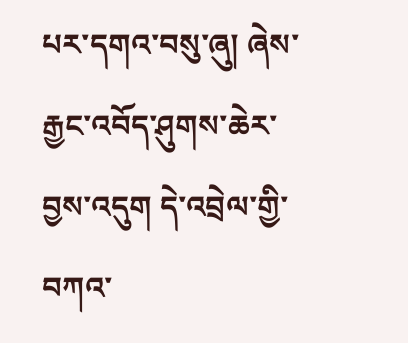པར་དགའ་བསུ་ཞུ། ཞེས་རྒྱང་འབོད་ཤུགས་ཆེར་བྱས་འདུག དེ་འབྲེལ་གྱི་བཀའ་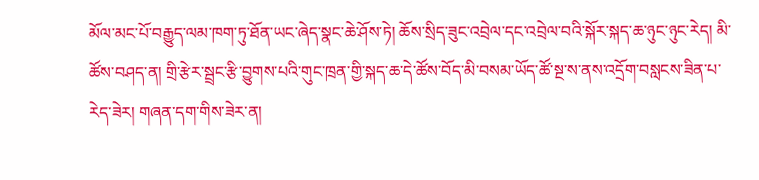མོལ་མང་པོ་བརྒྱུད་ལམ་ཁག་ཏུ་ཐོན་ཡང་ཞེད་སྣང་ཆེ་ཤོས་ཏེ། ཆོས་སྲིད་ཟུང་འབྲེལ་དང་འབྲེལ་བའི་སྐོར་སྐད་ཆ་ཉུང་ཉུང་རེད། མི་ཚོས་བཤད་ན། གྲི་རྩེར་སྦྲང་རྩི་བྱུགས་པའི་གུང་ཁྲན་གྱི་སྐད་ཆ་དེ་ཚོས་བོད་མི་བསམ་ཡོད་ཚོ་སྔ་ས་ནས་འདྲོག་བསླངས་ཟིན་པ་རེད་ཟེར། གཞན་དག་གིས་ཟེར་ན།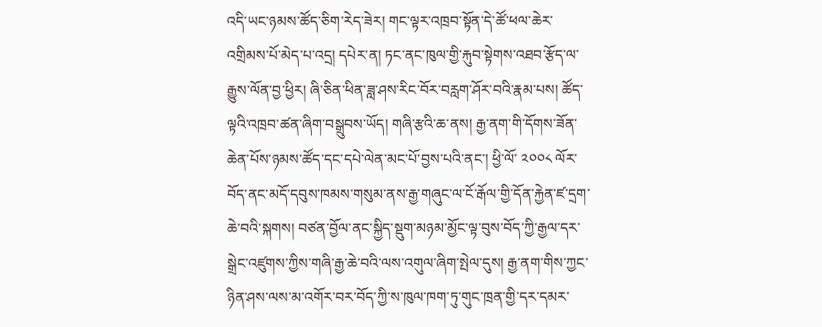འདི་ཡང་ཉམས་ཚོད་ཅིག་རེད་ཟེར། གང་ལྟར་འཁྲབ་སྟོན་དེ་ཚོ་ཕལ་ཆེར་འགྲིམས་པོ་མེད་པ་འདྲ། དཔེར་ན། ཏང་ནང་ཁུལ་གྱི་རྐུབ་སྟེགས་འཐབ་རྩོད་ལ་རྒྱུས་ལོན་བྱ་ཕྱིར། ཞི་ཅིན་ཕིན་ཟླ་ཤས་རིང་བོར་བརླག་ཤོར་བའི་རྣམ་པས། ཚོད་ལྟའི་འཁྲབ་ཚན་ཞིག་བསྒྲུབས་ཡོད། གཞི་རྩའི་ཆ་ནས། རྒྱ་ནག་གི་དོགས་ཟོན་ཆེན་པོས་ཉམས་ཚོད་དང་དཔེ་ལེན་མང་པོ་བྱས་པའི་ནང་། ཕྱི་ལོ་ ༢༠༠༨ ལོར་བོད་ནང་མདོ་དབུས་ཁམས་གསུམ་ནས་རྒྱ་གཞུང་ལ་ངོ་རྒོལ་གྱི་དོན་རྐྱེན་ཛ་དྲག་ཆེ་བའི་སྐགས། བཙན་བྱོལ་ནང་སྐྱིད་སྡུག་མཉམ་མྱོང་ལྟ་བུས་བོད་ཀྱི་རྒྱལ་དར་སྒྲེང་འཛུགས་ཀྱིས་གཞི་རྒྱ་ཆེ་བའི་ལས་འགུལ་ཞིག་སྤེལ་དུས། རྒྱ་ནག་གིས་ཀྱང་ཉིན་ཤས་ལས་མ་འགོར་བར་བོད་ཀྱི་ས་ཁུལ་ཁག་ཏུ་གུང་ཁྲན་གྱི་དར་དམར་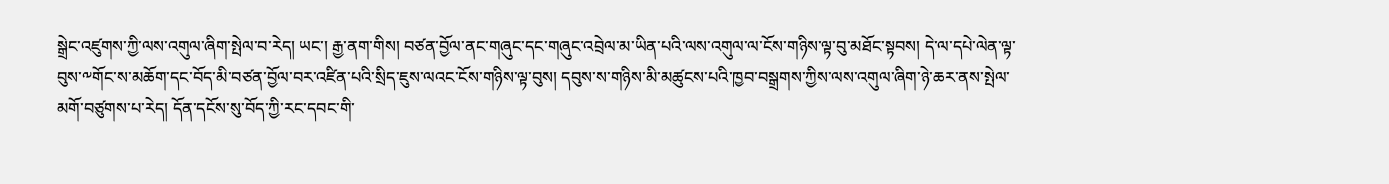སྒྲེང་འཛུགས་ཀྱི་ལས་འགུལ་ཞིག་སྤེལ་བ་རེད། ཡང་། རྒྱ་ནག་གིས། བཙན་བྱོལ་ནང་གཞུང་དང་གཞུང་འབྲེལ་མ་ཡིན་པའི་ལས་འགུལ་ལ་ངོས་གཉིས་ལྟ་བུ་མཐོང་སྟབས། དེ་ལ་དཔེ་ལེན་ལྟ་བུས་༸གོང་ས་མཆོག་དང་བོད་མི་བཙན་བྱོལ་བར་འཛིན་པའི་སྲིད་ཇུས་ལའང་ངོས་གཉིས་ལྟ་བུས། དབུས་ས་གཉིས་མི་མཚུངས་པའི་ཁྱབ་བསྒྲགས་ཀྱིས་ལས་འགུལ་ཞིག་ཉེ་ཆར་ནས་སྤེལ་མགོ་བཙུགས་པ་རེད། དོན་དངོས་སུ་བོད་ཀྱི་རང་དབང་གི་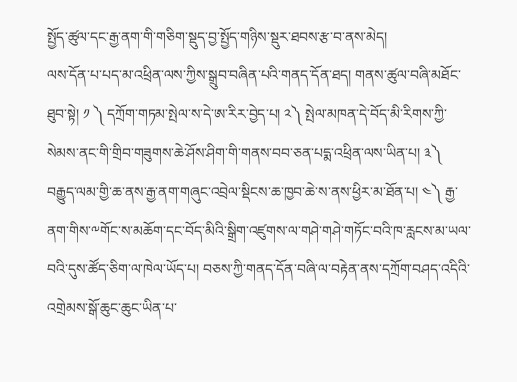སྤྱོད་ཚུལ་དང་རྒྱ་ནག་གི་གཅིག་སྡུད་བྱ་སྤྱོད་གཉིས་སྡུར་ཐབས་རྩ་བ་ནས་མེད།
ལས་དོན་པ་པད་མ་འཕྲིན་ལས་ཀྱིས་སྒྲུབ་བཞིན་པའི་གནད་དོན་ཐད། གནས་ཚུལ་བཞི་མཐོང་ཐུབ་སྟེ། ༡ ༽ དཀྲོག་གཏམ་སྤེལ་ས་དེ་ཨ་རིར་བྱེད་པ། ༢༽ སྤེལ་མཁན་དེ་བོད་མི་རིགས་ཀྱི་སེམས་ནང་གི་གྲིབ་གཟུགས་ཆེ་ཤོས་ཤིག་གི་གནས་བབ་ཅན་པདྨ་འཕྲིན་ལས་ཡིན་པ། ༣༽ བརྒྱུད་ལམ་གྱི་ཆ་ནས་རྒྱ་ནག་གཞུང་འབྲེལ་སྡིངས་ཆ་ཁྱབ་ཆེ་ས་ནས་ཕྱིར་མ་ཐོན་པ། ༤༽ རྒྱ་ནག་གིས་༸གོང་ས་མཆོག་དང་བོད་མིའི་སྒྲིག་འཛུགས་ལ་གཤེ་གཤེ་གཏོང་བའི་ཁ་རླངས་མ་ཡལ་བའི་དུས་ཚོད་ཅིག་ལ་ཁེལ་ཡོད་པ། བཅས་ཀྱི་གནད་དོན་བཞི་ལ་བརྟེན་ནས་དཀྲོག་བཤད་འདིའི་འགྲེམས་སྒོ་ཆུང་ཆུང་ཡིན་པ་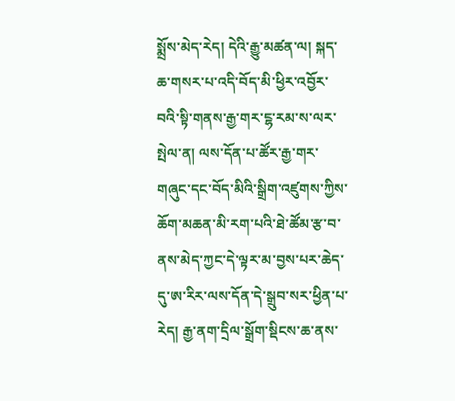སྨྲོས་མེད་རེད། དེའི་རྒྱུ་མཚན་ལ། སྐད་ཆ་གསར་པ་འདི་བོད་མི་ཕྱིར་འབྱོར་བའི་སྟི་གནས་རྒྱ་གར་ངྷ་རམ་ས་ལར་སྤེལ་ན། ལས་དོན་པ་ཚོར་རྒྱ་གར་གཞུང་དང་བོད་མིའི་སྒྲིག་འཛུགས་ཀྱིས་ཆོག་མཆན་མི་རག་པའི་ཐེ་ཚོམ་རྩ་བ་ནས་མེད་ཀྱང་དེ་ལྟར་མ་བྱས་པར་ཆེད་དུ་ཨ་རིར་ལས་དོན་དེ་སྒྲུབ་སར་ཕྱིན་པ་རེད། རྒྱ་ནག་དྲིལ་སྒྲོག་སྡིངས་ཆ་ནས་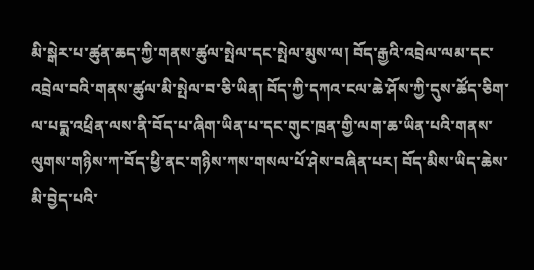མི་སྒེར་པ་ཚུན་ཆད་ཀྱི་གནས་ཚུལ་སྤེལ་དང་སྤེལ་མུས་ལ། བོད་རྒྱའི་འབྲེལ་ལམ་དང་འབྲེལ་བའི་གནས་ཚུལ་མི་སྤེལ་བ་ཅི་ཡིན། བོད་ཀྱི་དཀའ་ངལ་ཆེ་ཤོས་ཀྱི་དུས་ཚོད་ཅིག་ལ་པདྨ་འཕྲིན་ལས་ནི་བོད་པ་ཞིག་ཡིན་པ་དང་གུང་ཁྲན་གྱི་ལག་ཆ་ཡིན་པའི་གནས་ལུགས་གཉིས་ཀ་བོད་ཕྱི་ནང་གཉིས་ཀས་གསལ་པོ་ཤེས་བཞིན་པར། བོད་མིས་ཡིད་ཆེས་མི་བྱེད་པའི་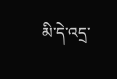མི་དེ་འདྲ་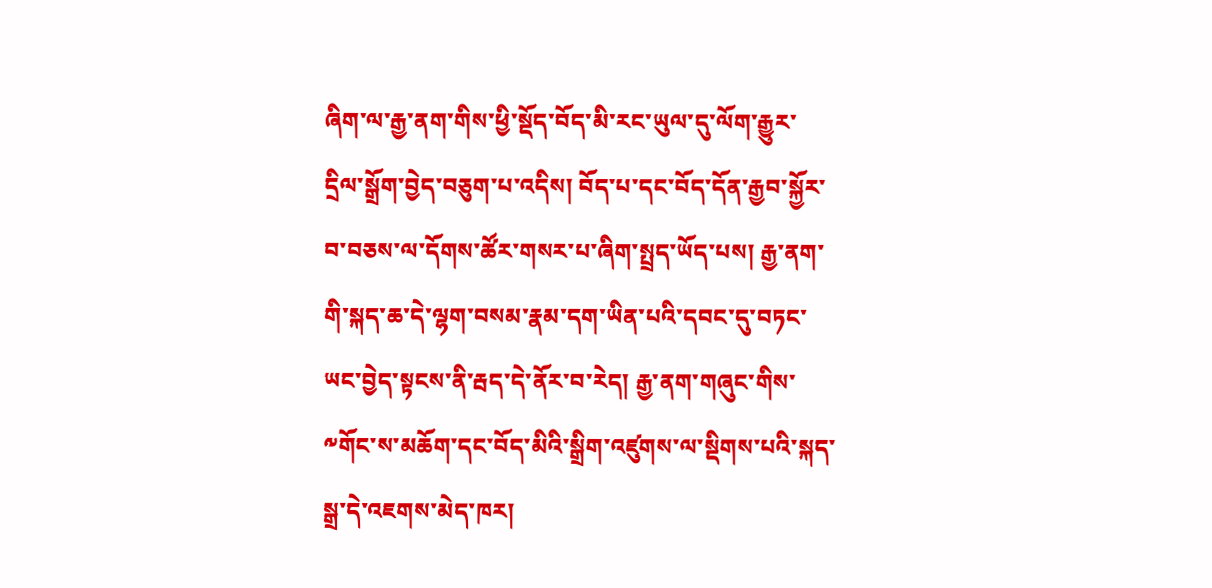ཞིག་ལ་རྒྱ་ནག་གིས་ཕྱི་སྡོད་བོད་མི་རང་ཡུལ་དུ་ལོག་རྒྱུར་དྲིལ་སྒྲོག་བྱེད་བཅུག་པ་འདིས། བོད་པ་དང་བོད་དོན་རྒྱབ་སྐྱོར་བ་བཅས་ལ་དོགས་ཚོར་གསར་པ་ཞིག་སྤྲད་ཡོད་པས། རྒྱ་ནག་གི་སྐད་ཆ་དེ་ལྷག་བསམ་རྣམ་དག་ཡིན་པའི་དབང་དུ་བཏང་ཡང་བྱེད་སྟངས་ནི་རྦད་དེ་ནོར་བ་རེད། རྒྱ་ནག་གཞུང་གིས་༸གོང་ས་མཆོག་དང་བོད་མིའི་སྒྲིག་འཛུགས་ལ་སྡིགས་པའི་སྐད་སྒྲ་དེ་འཇགས་མེད་ཁར།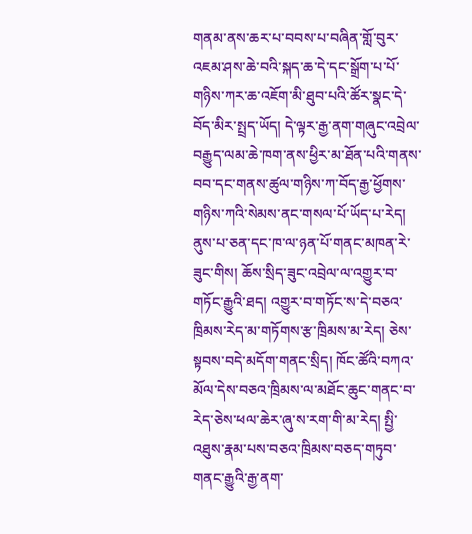གནམ་ནས་ཆར་པ་བབས་པ་བཞིན་གློ་བུར་འཇམ་ཤས་ཆེ་བའི་སྐད་ཆ་དེ་དང་སྒྲོག་པ་པོ་གཉིས་ཀར་ཆ་འཇོག་མི་ཐུབ་པའི་ཚོར་སྣང་དེ་བོད་མིར་སྤྲད་ཡོད། དེ་ལྟར་རྒྱ་ནག་གཞུང་འབྲེལ་བརྒྱུད་ལམ་ཆེ་ཁག་ནས་ཕྱིར་མ་ཐོན་པའི་གནས་བབ་དང་གནས་ཚུལ་གཉིས་ཀ་བོད་རྒྱ་ཕྱོགས་གཉིས་ཀའི་སེམས་ནང་གསལ་པོ་ཡོད་པ་རེད།
ནུས་པ་ཅན་དང་ཁ་ལ་ཉན་པོ་གནང་མཁན་རེ་ཟུང་གིས། ཆོས་སྲིད་ཟུང་འབྲེལ་ལ་འགྱུར་བ་གཏོང་རྒྱུའི་ཐད། འགྱུར་བ་གཏོང་ས་དེ་བཅའ་ཁྲིམས་རེད་མ་གཏོགས་རྩ་ཁྲིམས་མ་རེད། ཅེས་སྟབས་བདེ་མདོག་གནང་སྲིད། ཁོང་ཚོའི་བཀའ་མོལ་དེས་བཅའ་ཁྲིམས་ལ་མཐོང་ཆུང་གནང་བ་རེད་ཅེས་ཕལ་ཆེར་ཞུ་ས་རག་གི་མ་རེད། སྤྱི་འཐུས་རྣམ་པས་བཅའ་ཁྲིམས་བཅད་གཏུབ་གནང་རྒྱུའི་རྒྱ་ནག་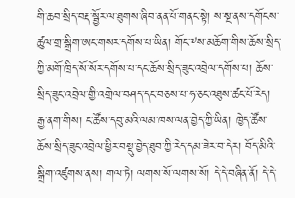གི་ཆབ་སྲིད་བརྡ་སྦྱོར་ལ་ཐུགས་ཞིབ་ནན་པོ་གནང་སྟེ། ས་སྔ་ནས་དགོངས་ཚུལ་གྲ་སྒྲིག་ཨང་གསར་དགོས་པ་ཡིན། གོང་༸ས་མཆོག་གིས་ཆོས་སྲིད་ཀྱི་མགོ་ཁྲིད་སོ་སོར་དགོས་པ་དང་ཆོས་སྲིད་ཟུང་འབྲེལ་དགོས་པ། ཆོས་སྲིད་ཟུང་འབྲེལ་གྱི་འགྲེལ་བཤད་དང་བཅས་པ་ཧ་ཅང་འཐུས་ཚང་པོ་རེད། རྒྱ་ནག་གིས། ང་ཚོས་དབུ་མའི་ལམ་ཁས་ལན་བྱེད་ཀྱི་ཡིན། ཁྱེད་ཚོས་ཆོས་སྲིད་ཟུང་འབྲེལ་ཕྱིར་བསྡུ་བྱེད་ཐུབ་ཀྱི་རེད་དམ་ཟེར་བ་དེར། བོད་མིའི་སྒྲིག་འཛུགས་ནས། གལ་ཏེ། ལགས་སོ་ལགས་སོ། དེ་དེ་བཞིན་ནོ། དེ་དེ་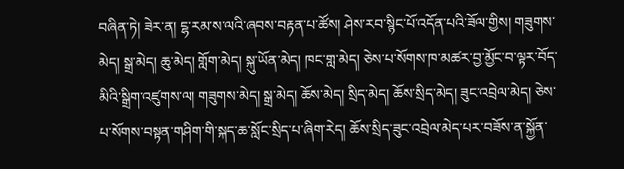བཞིན་ཏེ། ཟེར་ན། ངྷ་རམ་ས་ལའི་ཞབས་བརྟན་པ་ཚོས། ཤེས་རབ་སྙིང་པོ་འདོན་པའི་ཟོལ་གྱིས། གཟུགས་མེད། སྒྲ་མེད། ཆུ་མེད། གློག་མེད། སྐུ་ཡོན་མེད། ཁང་གླ་མེད། ཅེས་པ་སོགས་ཁ་མཚར་བྱ་མྱོང་བ་ལྟར་བོད་མིའི་སྒྲིག་འཛུགས་ལ། གཟུགས་མེད། སྒྲ་མེད། ཆོས་མེད། སྲིད་མེད། ཆོས་སྲིད་མེད། ཟུང་འབྲེལ་མེད། ཅེས་པ་སོགས་བསྟན་གཤིག་གི་སྐད་ཆ་སློང་སྲིད་པ་ཞིག་རེད། ཆོས་སྲིད་ཟུང་འབྲེལ་མེད་པར་བཟོས་ན་སྐྱོན་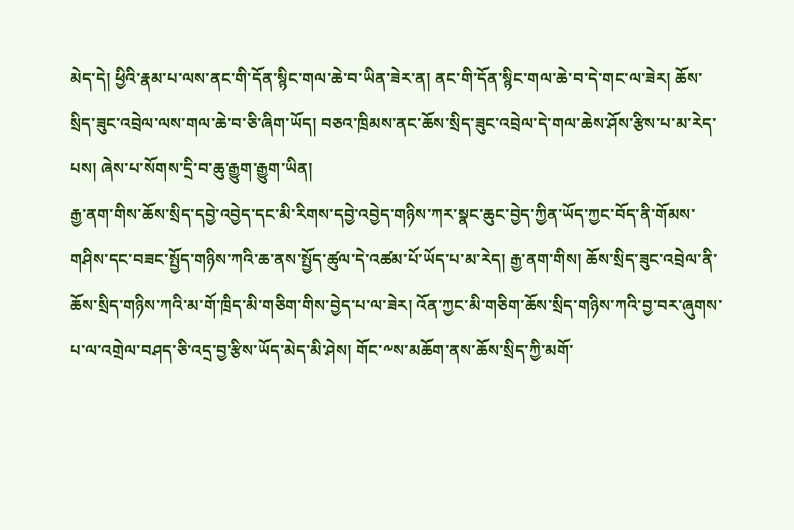མེད་དེ། ཕྱིའི་རྣམ་པ་ལས་ནང་གི་དོན་སྙིང་གལ་ཆེ་བ་ཡིན་ཟེར་ན། ནང་གི་དོན་སྙིང་གལ་ཆེ་བ་དེ་གང་ལ་ཟེར། ཆོས་སྲིད་ཟུང་འབྲེལ་ལས་གལ་ཆེ་བ་ཅི་ཞིག་ཡོད། བཅའ་ཁྲིམས་ནང་ཆོས་སྲིད་ཟུང་འབྲེལ་དེ་གལ་ཆེས་ཤོས་རྩིས་པ་མ་རེད་པས། ཞེས་པ་སོགས་དྲི་བ་ཆུ་རྒྱུག་རྒྱུག་ཡིན།
རྒྱ་ནག་གིས་ཆོས་སྲིད་དབྱེ་འབྱེད་དང་མི་རིགས་དབྱེ་འབྱེད་གཉིས་ཀར་སྣང་ཆུང་བྱེད་ཀྱིན་ཡོད་ཀྱང་བོད་ནི་གོམས་གཤིས་དང་བཟང་སྤྱོད་གཉིས་ཀའི་ཆ་ནས་སྤྱོད་ཚུལ་དེ་འཚམ་པོ་ཡོད་པ་མ་རེད། རྒྱ་ནག་གིས། ཆོས་སྲིད་ཟུང་འབྲེལ་ནི་ཆོས་སྲིད་གཉིས་ཀའི་མ་གོ་ཁྲིད་མི་གཅིག་གིས་བྱེད་པ་ལ་ཟེར། འོན་ཀྱང་མི་གཅིག་ཆོས་སྲིད་གཉིས་ཀའི་བྱ་བར་ཞུགས་པ་ལ་འགྲེལ་བཤད་ཅི་འདྲ་བྱ་རྩིས་ཡོད་མེད་མི་ཤེས། གོང་༸ས་མཆོག་ནས་ཆོས་སྲིད་ཀྱི་མགོ་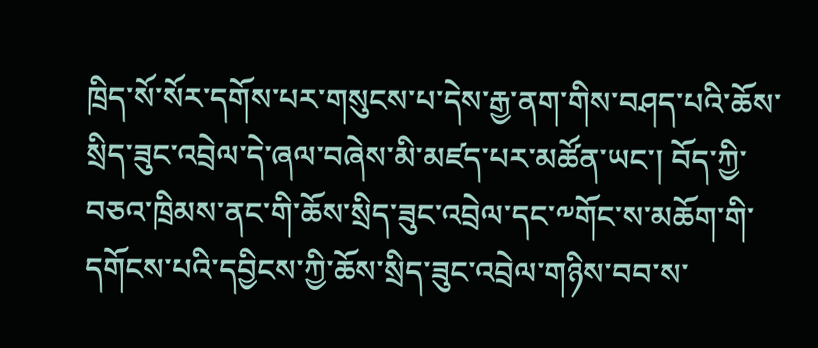ཁྲིད་སོ་སོར་དགོས་པར་གསུངས་པ་དེས་རྒྱ་ནག་གིས་བཤད་པའི་ཆོས་སྲིད་ཟུང་འབྲེལ་དེ་ཞལ་བཞེས་མི་མཛད་པར་མཚོན་ཡང་། བོད་ཀྱི་བཅའ་ཁྲིམས་ནང་གི་ཆོས་སྲིད་ཟུང་འབྲེལ་དང་༸གོང་ས་མཆོག་གི་དགོངས་པའི་དབྱིངས་ཀྱི་ཆོས་སྲིད་ཟུང་འབྲེལ་གཉིས་བབ་ས་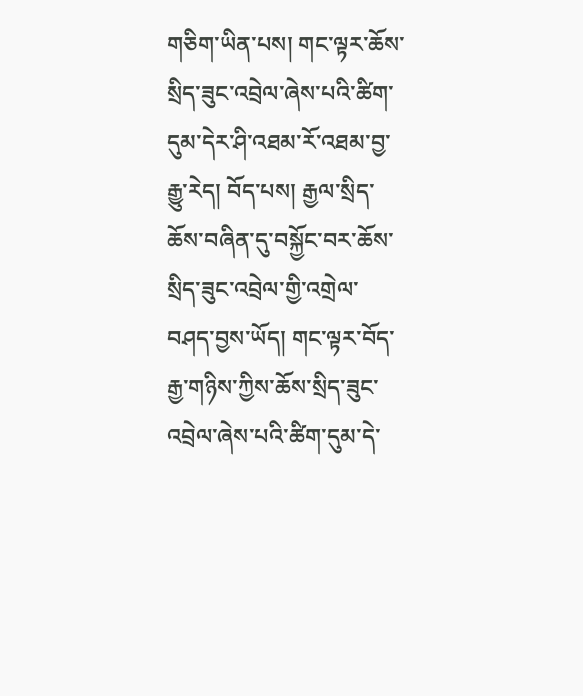གཅིག་ཡིན་པས། གང་ལྟར་ཆོས་སྲིད་ཟུང་འབྲེལ་ཞེས་པའི་ཚིག་དུམ་དེར་ཤི་འཐམ་རོ་འཐམ་བྱ་རྒྱུ་རེད། བོད་པས། རྒྱལ་སྲིད་ཆོས་བཞིན་དུ་བསྐྱོང་བར་ཆོས་སྲིད་ཟུང་འབྲེལ་གྱི་འགྲེལ་བཤད་བྱས་ཡོད། གང་ལྟར་བོད་རྒྱ་གཉིས་ཀྱིས་ཆོས་སྲིད་ཟུང་འབྲེལ་ཞེས་པའི་ཚིག་དུམ་དེ་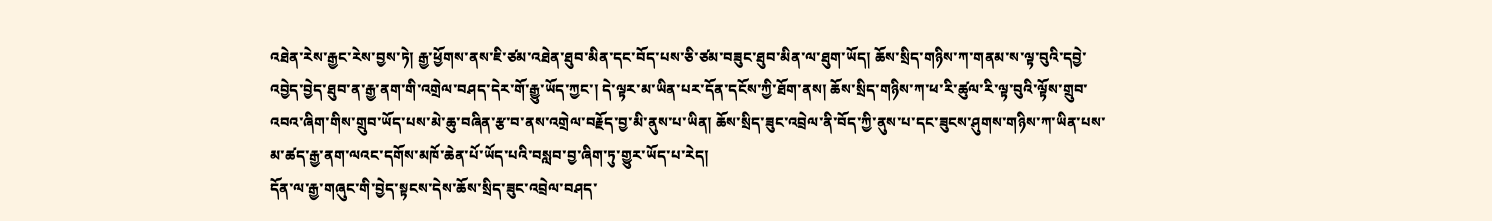འཐེན་རེས་རྒྱང་རེས་བྱས་ཏེ། རྒྱ་ཕྱོགས་ནས་ཇི་ཙམ་འཐེན་ཐུབ་མིན་དང་བོད་པས་ཅི་ཙམ་བཟུང་ཐུབ་མིན་ལ་ཐུག་ཡོད། ཆོས་སྲིད་གཉིས་ཀ་གནམ་ས་ལྟ་བུའི་དབྱེ་འབྱེད་བྱེད་ཐུབ་ན་རྒྱ་ནག་གི་འགྲེལ་བཤད་དེར་གོ་རྒྱུ་ཡོད་ཀྱང་། དེ་ལྟར་མ་ཡིན་པར་དོན་དངོས་ཀྱི་ཐོག་ནས། ཆོས་སྲིད་གཉིས་ཀ་ཕ་རི་ཚུལ་རི་ལྟ་བུའི་ལྟོས་གྲུབ་འབའ་ཞིག་གིས་གྲུབ་ཡོད་པས་མེ་ཆུ་བཞིན་རྩ་བ་ནས་འགྲེལ་བརྗོད་བྱ་མི་ནུས་པ་ཡིན། ཆོས་སྲིད་ཟུང་འབྲེལ་ནི་བོད་ཀྱི་ནུས་པ་དང་ཟུངས་ཤུགས་གཉིས་ཀ་ཡིན་པས་མ་ཚད་རྒྱ་ནག་ལའང་དགོས་མཁོ་ཆེན་པོ་ཡོད་པའི་བསླབ་བྱ་ཞིག་ཏུ་གྱུར་ཡོད་པ་རེད།
དོན་ལ་རྒྱ་གཞུང་གི་བྱེད་སྟངས་དེས་ཆོས་སྲིད་ཟུང་འབྲེལ་བཤད་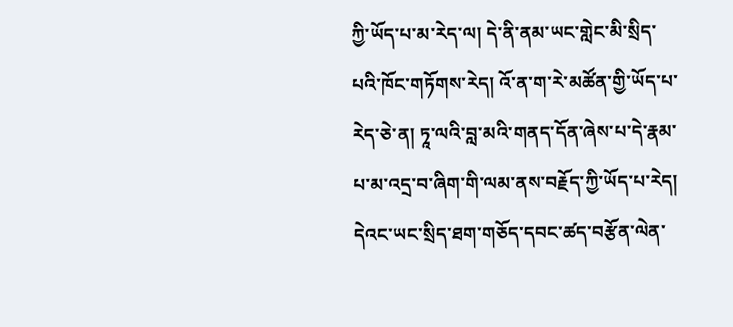ཀྱི་ཡོད་པ་མ་རེད་ལ། དེ་ནི་ནམ་ཡང་གླེང་མི་སྲིད་པའི་ཁོང་གཏོགས་རེད། འོ་ན་ག་རེ་མཚོན་གྱི་ཡོད་པ་རེད་ཅེ་ན། ཏཱ་ལའི་བླ་མའི་གནད་དོན་ཞེས་པ་དེ་རྣམ་པ་མ་འདྲ་བ་ཞིག་གི་ལམ་ནས་བརྗོད་ཀྱི་ཡོད་པ་རེད། དེའང་ཡང་སྲིད་ཐག་གཅོད་དབང་ཚད་བརྩོན་ལེན་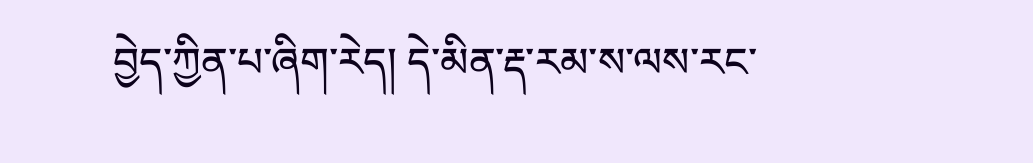བྱེད་ཀྱིན་པ་ཞིག་རེད། དེ་མིན་རྡ་རམ་ས་ལས་རང་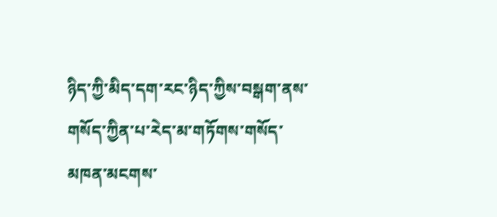ཉིད་ཀྱི་མིད་དག་རང་ཉིད་ཀྱིས་བསྒག་ནས་གསོད་ཀྱིན་པ་རེད་མ་གཏོགས་གསོད་མཁན་མངགས་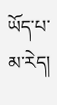ཡོད་པ་མ་རེད།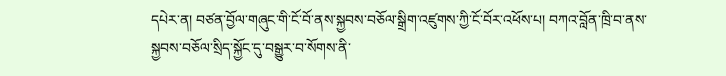དཔེར་ན། བཙན་བྱོལ་གཞུང་གི་ངོ་བོ་ནས་སྐྱབས་བཅོལ་སྒྲིག་འཛུགས་ཀྱི་ངོ་བོར་འཕོས་པ། བཀའ་བློན་ཁྲི་བ་ནས་སྐྱབས་བཅོལ་སྲིད་སྐྱོང་དུ་བསྒྱུར་བ་སོགས་ནི་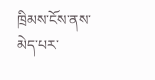ཁྲིམས་ངོས་ནས་མེད་པར་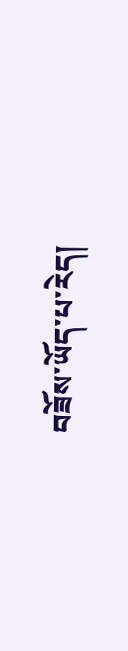བཟོས་ཡོད་པ་རེད།